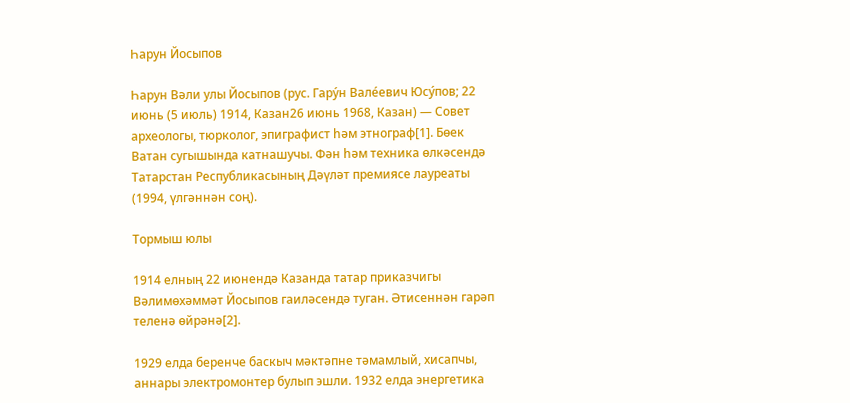Һарун Йосыпов

Һарун Вәли улы Йосыпов (рус. Гару́н Вале́евич Юсу́пов; 22 июнь (5 июль) 1914, Казан26 июнь 1968, Казан) — Совет археологы, тюрколог, эпиграфист һәм этнограф[1]. Бөек Ватан сугышында катнашучы. Фән һәм техника өлкәсендә Татарстан Республикасының Дәүләт премиясе лауреаты (1994, үлгәннән соң).

Тормыш юлы

1914 елның 22 июнендә Казанда татар приказчигы Вәлимөхәммәт Йосыпов гаиләсендә туган. Әтисеннән гарәп теленә өйрәнә[2].

1929 елда беренче баскыч мәктәпне тәмамлый, хисапчы, аннары электромонтер булып эшли. 1932 елда энергетика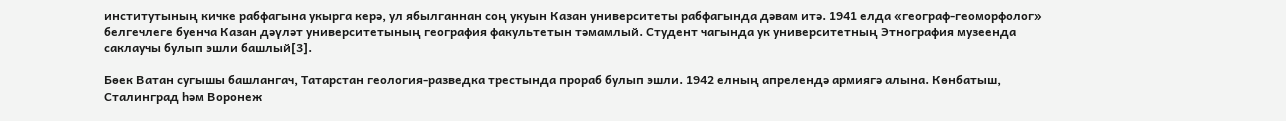институтының кичке рабфагына укырга керә, ул ябылганнан соң укуын Казан университеты рабфагында дәвам итә. 1941 елда «географ-геоморфолог» белгечлеге буенча Казан дәүләт университетының география факультетын тәмамлый. Студент чагында ук университетның Этнография музеенда саклаучы булып эшли башлый[3].

Бөек Ватан сугышы башлангач, Татарстан геология-разведка трестында прораб булып эшли. 1942 елның апрелендә армиягә алына. Көнбатыш, Сталинград һәм Воронеж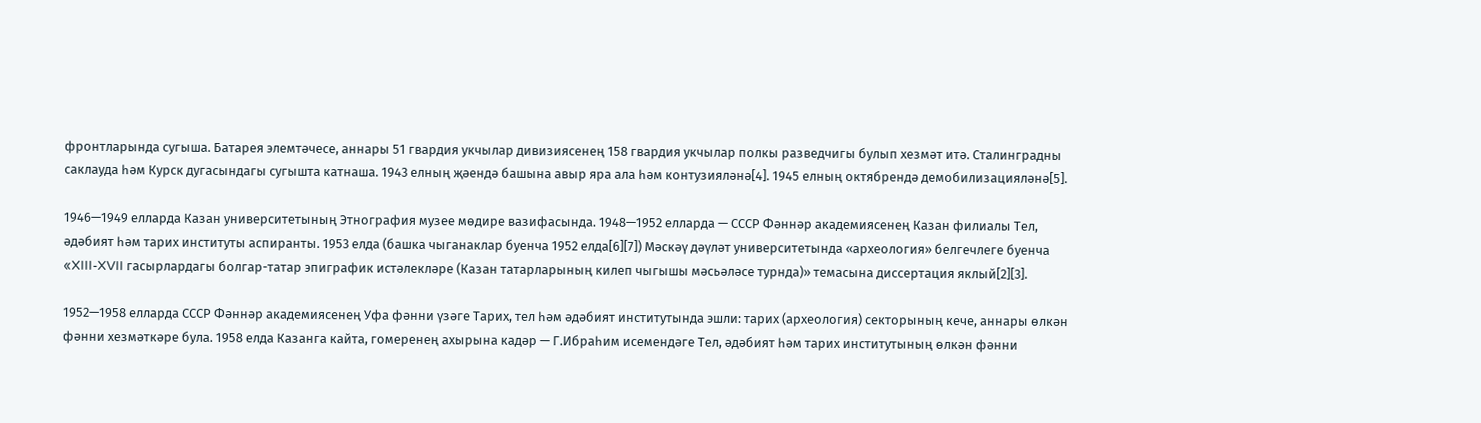фронтларында сугыша. Батарея элемтәчесе, аннары 51 гвардия укчылар дивизиясенең 158 гвардия укчылар полкы разведчигы булып хезмәт итә. Сталинградны саклауда һәм Курск дугасындагы сугышта катнаша. 1943 елның җәендә башына авыр яра ала һәм контузияләнә[4]. 1945 елның октябрендә демобилизацияләнә[5].

1946—1949 елларда Казан университетының Этнография музее мөдире вазифасында. 1948—1952 елларда — СССР Фәннәр академиясенең Казан филиалы Тел, әдәбият һәм тарих институты аспиранты. 1953 елда (башка чыганаклар буенча 1952 елда[6][7]) Мәскәү дәүләт университетында «археология» белгечлеге буенча «XIII-XVII гасырлардагы болгар-татар эпиграфик истәлекләре (Казан татарларының килеп чыгышы мәсьәләсе турнда)» темасына диссертация яклый[2][3].

1952—1958 елларда СССР Фәннәр академиясенең Уфа фәнни үзәге Тарих, тел һәм әдәбият институтында эшли: тарих (археология) секторының кече, аннары өлкән фәнни хезмәткәре була. 1958 елда Казанга кайта, гомеренең ахырына кадәр — Г.Ибраһим исемендәге Тел, әдәбият һәм тарих институтының өлкән фәнни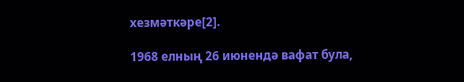хезмәткәре[2].

1968 елның 26 июнендә вафат була,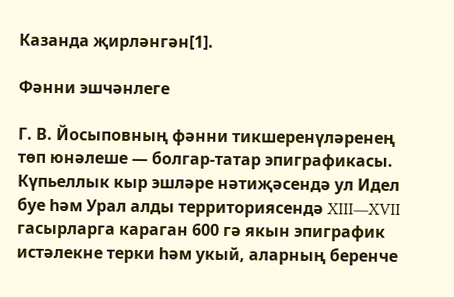Казанда җирләнгән[1].

Фәнни эшчәнлеге

Г. В. Йосыповның фәнни тикшеренүләренең төп юнәлеше — болгар-татар эпиграфикасы. Күпьеллык кыр эшләре нәтиҗәсендә ул Идел буе һәм Урал алды территориясендә XIII—XVII гасырларга караган 600 гә якын эпиграфик истәлекне терки һәм укый, аларның беренче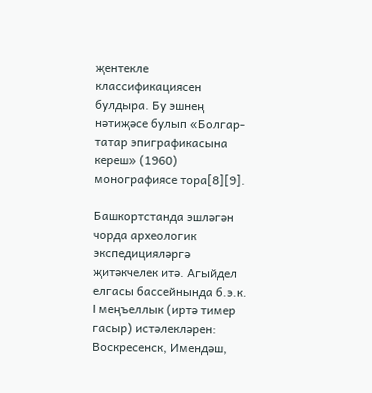җентекле классификациясен булдыра. Бу эшнең нәтиҗәсе булып «Болгар-татар эпиграфикасына кереш» (1960) монографиясе тора[8][9].

Башкортстанда эшләгән чорда археологик экспедицияләргә җитәкчелек итә. Агыйдел елгасы бассейнында б.э.к. I меңъеллык (иртә тимер гасыр) истәлекләрен: Воскресенск, Имендәш,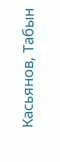Касьянов, Табын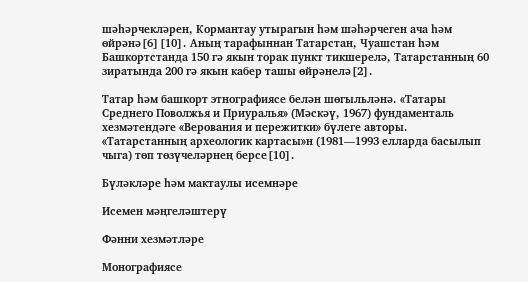шәһәрчекләрен, Кормантау утырагын һәм шәһәрчеген ача һәм өйрәнә[6][10]. Аның тарафыннан Татарстан, Чуашстан һәм Башкортстанда 150 гә якын торак пункт тикшерелә, Татарстанның 60 зиратында 200 гә якын кабер ташы өйрәнелә[2].

Татар һәм башкорт этнографиясе белән шөгыльләнә. «Татары Среднего Поволжья и Приуралья» (Мәскәү, 1967) фундаменталь хезмәтендәге «Верования и пережитки» бүлеге авторы. «Татарстанның археологик картасы»н (1981—1993 елларда басылып чыга) төп төзүчеләрнең берсе[10].

Бүләкләре һәм мактаулы исемнәре

Исемен мәңгеләштерү

Фәнни хезмәтләре

Монографиясе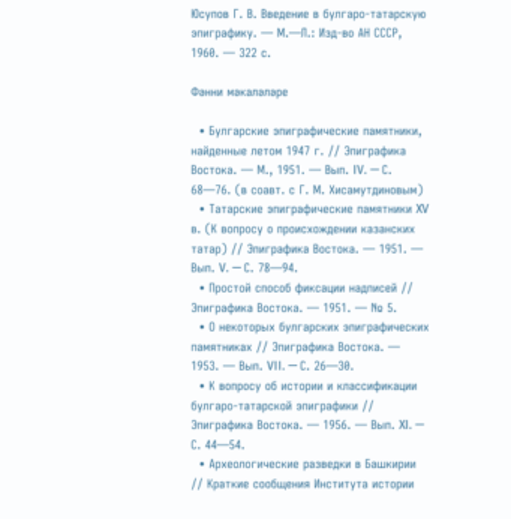Юсупов Г. В. Введение в булгаро-татарскую эпиграфику. — М.—Л.: Изд-во АН СССР, 1960. — 322 с.

Фәнни мәкаләләре

  • Булгарские эпиграфические памятники, найденные летом 1947 г. // Эпиграфика Востока. — М., 1951. — Вып. IV. — С. 68—76. (в соавт. с Г. М. Хисамутдиновым)
  • Татарские эпиграфические памятники XV в. (К вопросу о происхождении казанских татар) // Эпиграфика Востока. — 1951. — Вып. V. — С. 78—94.
  • Простой способ фиксации надписей // Эпиграфика Востока. — 1951. — № 5.
  • О некоторых булгарских эпиграфических памятниках // Эпиграфика Востока. — 1953. — Вып. VII. — С. 26—30.
  • К вопросу об истории и классификации булгаро-татарской эпиграфики // Эпиграфика Востока. — 1956. — Вып. XI. — С. 44—54.
  • Археологические разведки в Башкирии // Краткие сообщения Института истории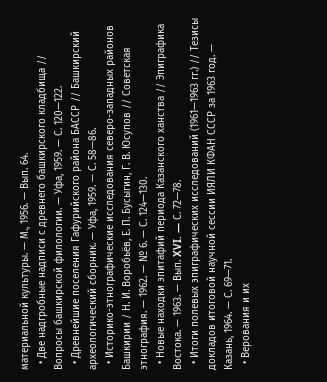материальной культуры. — М., 1956. — Вып. 64.
  • Две надгробные надписи с древнего башкирского кладбища // Вопросы башкирской филологии. — Уфа, 1959. — С. 120—122.
  • Древнейшие поселения Гафурийского района БАССР // Башкирский археологический сборник. — Уфа, 1959. — С. 58—86.
  • Историко-этнографические исследования северо-западных районов Башкирии / Н. И. Воробьёв, Е. П. Бусыгин, Г. В. Юсупов // Советская этнография. — 1962. — № 6. — С. 124—130.
  • Новые находки эпитафий периода Казанского ханства // Эпиграфика Востока. — 1963. — Вып. XVI. — С. 72—78.
  • Итоги полевых эпиграфических исследований (1961—1963 гг.) // Тезисы докладов итоговой научной сессии ИЯЛИ КФАН СССР за 1963 год. — Казань, 1964. — С. 69—71.
  • Верования и их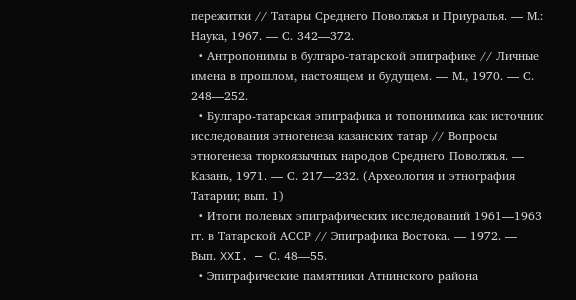пережитки // Татары Среднего Поволжья и Приуралья. — М.: Наука, 1967. — С. 342—372.
  • Антропонимы в булгаро-татарской эпиграфике // Личные имена в прошлом, настоящем и будущем. — М., 1970. — С. 248—252.
  • Булгаро-татарская эпиграфика и топонимика как источник исследования этногенеза казанских татар // Вопросы этногенеза тюркоязычных народов Среднего Поволжья. — Казань, 1971. — С. 217—232. (Археология и этнография Татарии; вып. 1)
  • Итоги полевых эпиграфических исследований 1961—1963 гг. в Татарской АССР // Эпиграфика Востока. — 1972. — Вып. XXI. — С. 48—55.
  • Эпиграфические памятники Атнинского района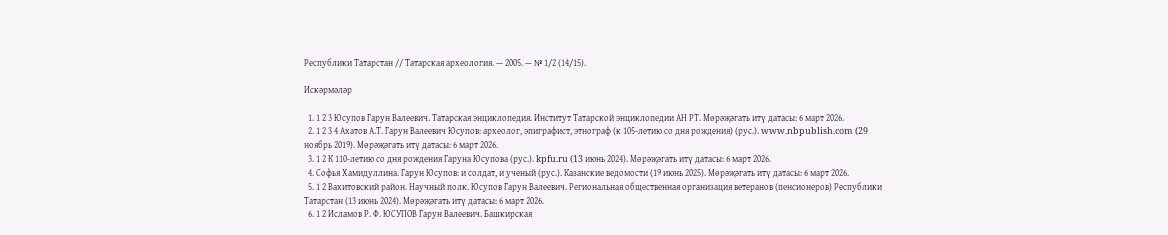Республики Татарстан // Татарская археология. — 2005. — № 1/2 (14/15).

Искәрмәләр

  1. 1 2 3 Юсупов Гарун Валеевич. Татарская энциклопедия. Институт Татарской энциклопедии АН РТ. Мөрәҗәгать итү датасы: 6 март 2026.
  2. 1 2 3 4 Ахатов А.Т. Гарун Валеевич Юсупов: археолог, эпиграфист, этнограф (к 105-летию со дня рождения) (рус.). www.nbpublish.com (29 ноябрь 2019). Мөрәҗәгать итү датасы: 6 март 2026.
  3. 1 2 К 110-летию со дня рождения Гаруна Юсупова (рус.). kpfu.ru (13 июнь 2024). Мөрәҗәгать итү датасы: 6 март 2026.
  4. Софья Хамидуллина. Гарун Юсупов: и солдат, и ученый (рус.). Казанские ведомости (19 июнь 2025). Мөрәҗәгать итү датасы: 6 март 2026.
  5. 1 2 Вахитовский район. Научный полк. Юсупов Гарун Валеевич. Региональная общественная организация ветеранов (пенсионеров) Республики Татарстан (13 июнь 2024). Мөрәҗәгать итү датасы: 6 март 2026.
  6. 1 2 Исламов Р. Ф. ЮСУПОВ Гарун Валеевич. Башкирская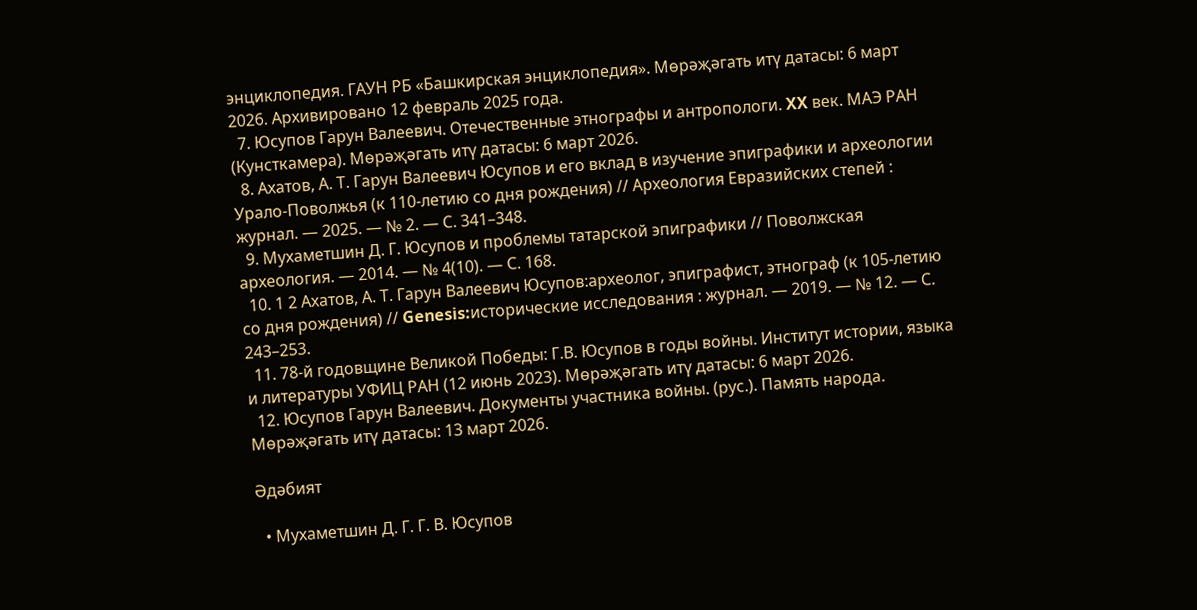энциклопедия. ГАУН РБ «Башкирская энциклопедия». Мөрәҗәгать итү датасы: 6 март 2026. Архивировано 12 февраль 2025 года.
  7. Юсупов Гарун Валеевич. Отечественные этнографы и антропологи. XX век. МАЭ РАН (Кунсткамера). Мөрәҗәгать итү датасы: 6 март 2026.
  8. Ахатов, А. Т. Гарун Валеевич Юсупов и его вклад в изучение эпиграфики и археологии Урало-Поволжья (к 110-летию со дня рождения) // Археология Евразийских степей : журнал. — 2025. — № 2. — С. 341–348.
  9. Мухаметшин Д. Г. Юсупов и проблемы татарской эпиграфики // Поволжская археология. — 2014. — № 4(10). — С. 168.
  10. 1 2 Ахатов, А. Т. Гарун Валеевич Юсупов:археолог, эпиграфист, этнограф (к 105-летию со дня рождения) // Genesis:исторические исследования : журнал. — 2019. — № 12. — С. 243–253.
  11. 78-й годовщине Великой Победы: Г.В. Юсупов в годы войны. Институт истории, языка и литературы УФИЦ РАН (12 июнь 2023). Мөрәҗәгать итү датасы: 6 март 2026.
  12. Юсупов Гарун Валеевич. Документы участника войны. (рус.). Память народа. Мөрәҗәгать итү датасы: 13 март 2026.

Әдәбият

  • Мухаметшин Д. Г. Г. В. Юсупов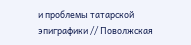и проблемы татарской эпиграфики // Поволжская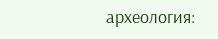археология: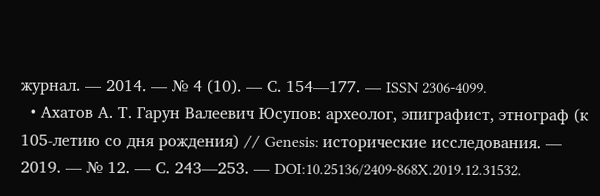журнал. — 2014. — № 4 (10). — С. 154—177. — ISSN 2306-4099.
  • Ахатов А. Т. Гарун Валеевич Юсупов: археолог, эпиграфист, этнограф (к 105-летию со дня рождения) // Genesis: исторические исследования. — 2019. — № 12. — С. 243—253. — DOI:10.25136/2409-868X.2019.12.31532.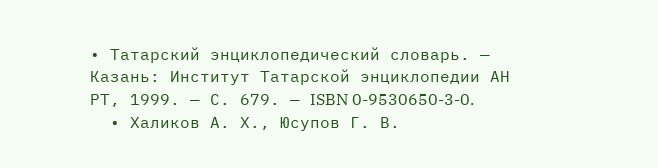• Татарский энциклопедический словарь. — Казань: Институт Татарской энциклопедии АН РТ, 1999. — С. 679. — ISBN 0-9530650-3-0.
  • Халиков А. Х., Юсупов Г. В.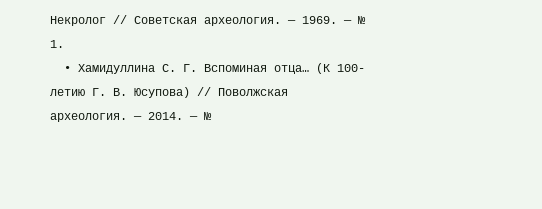Некролог // Советская археология. — 1969. — № 1.
  • Хамидуллина С. Г. Вспоминая отца… (К 100-летию Г. В. Юсупова) // Поволжская археология. — 2014. — №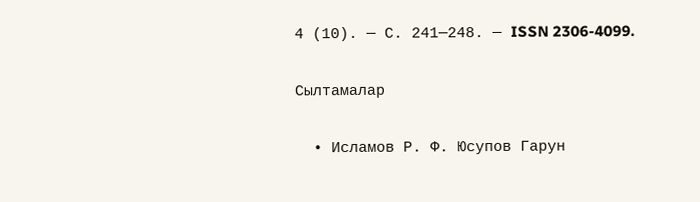4 (10). — С. 241—248. — ISSN 2306-4099.

Сылтамалар

  • Исламов Р. Ф. Юсупов Гарун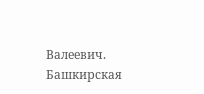Валеевич. Башкирская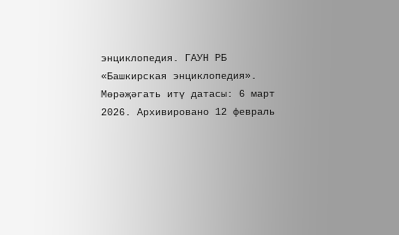энциклопедия. ГАУН РБ «Башкирская энциклопедия». Мөрәҗәгать итү датасы: 6 март 2026. Архивировано 12 февраль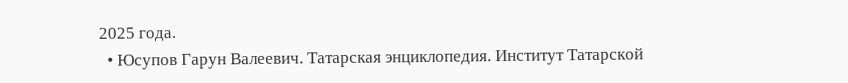2025 года.
  • Юсупов Гарун Валеевич. Татарская энциклопедия. Институт Татарской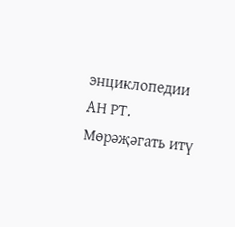энциклопедии АН РТ. Мөрәҗәгать итү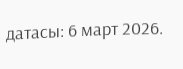датасы: 6 март 2026.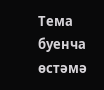Тема буенча өстәмә